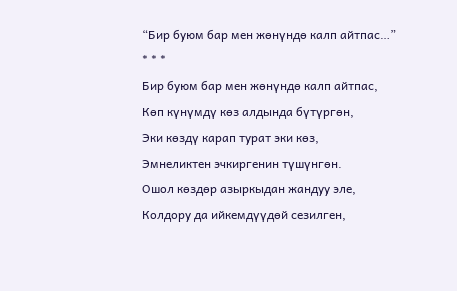“Бир буюм бар мен жөнүндө калп айтпас…”
* * *
Бир буюм бар мен жөнүндө калп айтпас,
Көп күнүмдү көз алдында бүтүргөн,
Эки көздү карап турат эки көз,
Эмнеликтен эчкиргенин түшүнгөн.
Ошол көздөр азыркыдан жандуу эле,
Колдору да ийкемдүүдөй сезилген,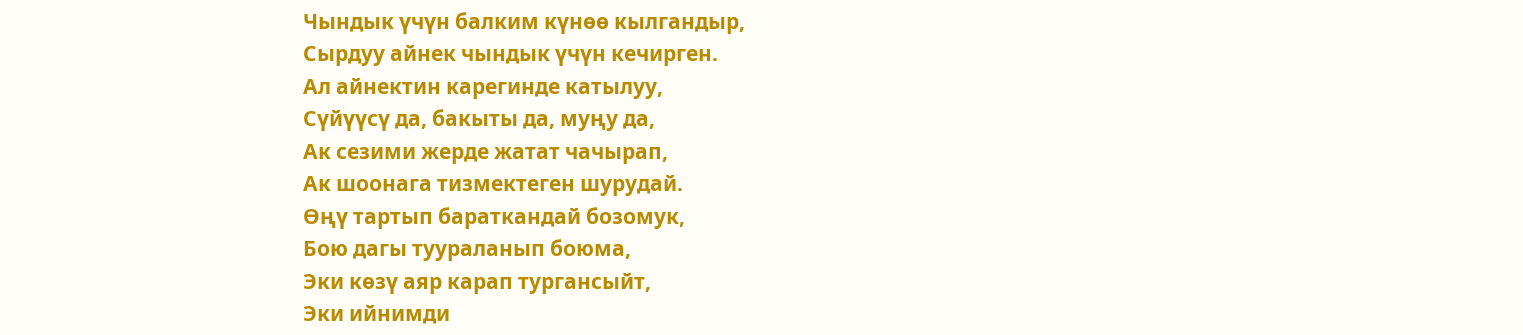Чындык үчүн балким күнөө кылгандыр,
Сырдуу айнек чындык үчүн кечирген.
Ал айнектин карегинде катылуу,
Сүйүүсү да, бакыты да, муңу да,
Ак сезими жерде жатат чачырап,
Ак шоонага тизмектеген шурудай.
Өңү тартып бараткандай бозомук,
Бою дагы туураланып боюма,
Эки көзү аяр карап тургансыйт,
Эки ийнимди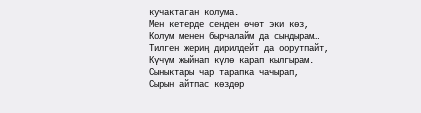кучактаган колума.
Мен кетерде сенден өчөт эки көз,
Колум менен бырчалайм да сындырам…
Тилген жериң дирилдейт да оорутпайт,
Күчүм жыйнап күлө карап кылгырам.
Сыныктары чар тарапка чачырап,
Сырын айтпас көздөр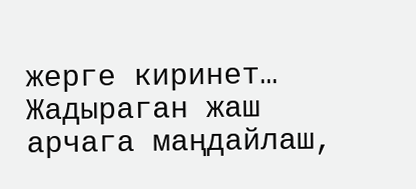жерге киринет…
Жадыраган жаш арчага маңдайлаш,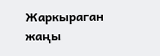Жаркыраган жаңы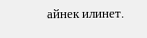айнек илинет.